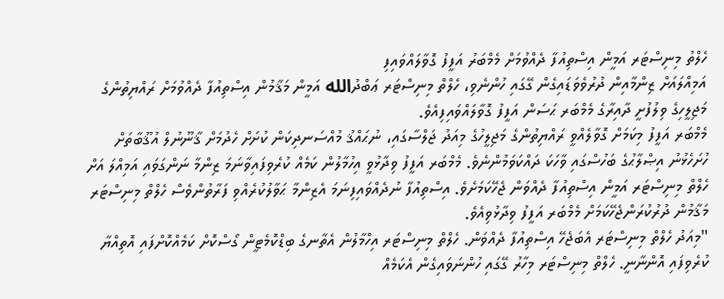ހެލްތު މިނިސްޓަރ އަމީން އިސްތިއުފާ ދެއްވުމަށް މެމްބަރު އަފީފު ގޮވާލައްވައިފި
އަމިއްލައަށް ޒިންމާއިން ދުރުވެވަޑައިގެން ގޭގައި ހުންނެވި، ހެލްތް މިނިސްޓަރ ޢަބްދުالله އަމީން މަޤާމުން އިސްތިއުފާ ދެއްވުމަށް ރައްޔިތުންގެ މަޖިލީހިގެ ވިލުފުށީ ދާއިރާގެ މެމްބަރ ޙަސަން އަފީފު ގޮވާލައްވައިފިއެވެ.
މެމްބަރ އަފީފު މިކަމަށް ގޮވާލެއްވީ ރައްޔިތުންގެ މަޖިލީހުގެ މިއަދު ޖަލްސާގައި، ނުޙައްޤު މުއްސަނދިކަން ކުށަށް ހެދުމަށް ޤާނޫނުލް އުޤޫބާތަށް ހުށަހެޅުނު އިޞްލާޙުގެ ބަހުސްގައި ވާހަކަ ދައްކަވަމުންނެވެ. މެމްބަރ އަފީފު ވިދާޅުވީ އިހުމާލުން ކަމެއް ކުރެވިފައިވާނަމަ ޒިންމާ ނަންގަވައި އަމިއްލަ އަށް ހެލްތް މިނިސްޓަރ އަމީން އިސްތިއުފާ ދެއްވަން ޖެހޭކަމަށެވެ. އިސްތިއުފާ ނުދެއްވައިފިނަމަ އެޒިންމާ ޙަވާލުކުރެއްވި ފަރާތުންވެސް ހެލްތް މިނިސްޓަރ މަޤާމުން ދުރުކުރަންޖެހޭކަމަށް މެމްބަރ އަފީފު ވިދާޅުވިއެވެ.
"މިއަދު ހެލްތް މިނިސްޓަރ އެބަޖެހޭ އިސްތިއުފާ ދެއްވަން. ހެލްތް މިނިސްޓަރ އިހްމާލުން އެތާނގެ ބިޑްކޮމެޓީން ގޯސްކޮށް ކަމެއްކޮށްފައި އޮތިއްޔާ ކުރެވިފައި އޮންނާނީ. ހެލްތް މިނިސްޓަރ މިހާރު ގޭގައި ހުންނަވައިގެން އެކަމެއް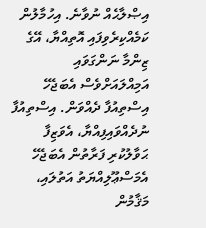އިޞްލާޙެއް ނުވާނެ. އިހުމާލުން ކަމެއްކިރެވިފައި އޮތިއްޔާ، އޭގެ ޒިންމާ ނަންގަވައި އަމިއްލައަށްވެސް އެބަޖެހޭ އިސްތިއުފާ ދެއްވަން. އިސްތިއުފާ ނުދެއްވައިފިއްޔާ، އެވަޒިފާ ޙަވާލުކުރި ފަރާތުން އެބަޖެހޭ އެމަސްޢޫލިއްޔަތު އަތުލައި، މަޤާމުން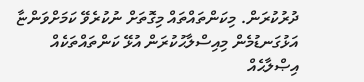ދުރުކުރަން. މިކަންތައްތައް މިގޮތަށް ނުކުރެވޭ ކަމަށްވަންޏާ އަޅުގަނޑުމެން މިއިސްލާޙުކުރަން އުޅޭ ކަންތައްތަކެއް އިޞްލާޙެއް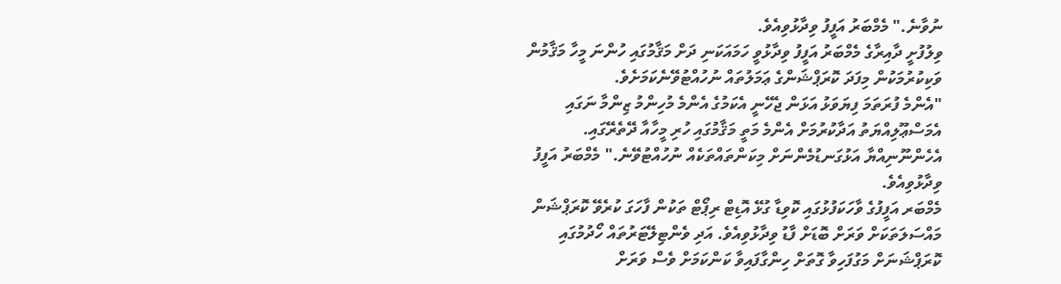ނުވާނެ." މެމްބަރު އަފީފު ވިދާޅުވިއެވެ.
ވިލުފުށީ ދާއިރާގެ މެމްބަރު އަފީފު ވިދާޅުވީ ހަމައަކަނި ދަށް މަޤާމުގައި ހުންނަ މީހާ މަޤާމުން ވަކިކުރުމަކުން މިފަދަ ކޮރަޕްޝަންގެ ޢަމަލުތައް ނުހުއްޓުވޭނެކަމަށެވެ.
"އެންމެ ފުރަތަމަ ފިޔަވަޅު އަޅަން ޖެހޭނީ އެކަމުގެ އެންމެ މުހިންމު ޒިންމާ ނަގައި އެމަސްޢޫލިއްޔަތު އަދާކުރުމަށް އެންމެ މަތީ މަޤާމުގައި ހުރި މީހާއާ ދޭތެރޭގައި. އެހެންނޫނިއްޔާ އަޅުގަނޑުމެންނަށް މިކަންތައްތަކެއް ނުހުއްޓުވޭނެ." މެމްބަރު އަފީފު ވިދާޅުވިއެވެ.
މެމްބަރ އަފީފުގެ ވާހަކަފުޅުގައި ކޮވިޑާ ގުޅޭ އޮޑިޓް ރިޕޯޓް ތަކުން ފާހަގަ ކުރެވޭ ކޮރަޕްޝަން މައްސަލަތަކަށް ވަރަށް ބޮޑަށް ފާޑު ވިދާޅުވިއެވެ. އަދި ވެންޓިލޭޓަރުތައް ހޯދުމުގައި ކޮރަޕްޝަނަށް މަގުފަހިވާ ގޮތަށް ހިންގާފައިވާ ކަންކަމަށް ވެސް ވަރަށް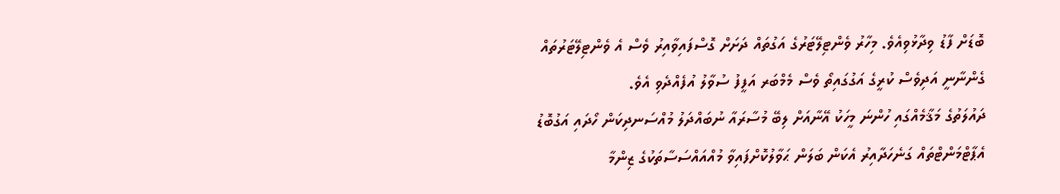ބޮޑަށް ފާޑު ވިދާޅުވިއެވެ. މިހާރު ވެންޓިލޭޓަރުގެ އަގުތައް ދަށަށް ގޮސްފައިވާއިރު ވެސް އެ ވެންޓިލޭޓަރުތައް ގެންނާނީ އަދިވެސް ކުރީގެ އަގުގައިތޯ ވެސް މެމްބަރ އަފީފު ސުވާލު އުފެއްދެވި އެވެ.
ދައުލަތުގެ މަޤާމެއްގައި ހުންނަ މީހަކު އޭނާއަށް ލިބޭ މުސާރައާ ނުބައްދަލު މުއްސަނދިކަން ހޯދައި އަގުބޮޑު އެޕާޓްމަންޓްތައް ގަނެހަދާއިރު އެކަން ބަލަން ޙަވާލުކޮށްފައިވާ މުއްއައްސަސާތަކުގެ ޒިންމާ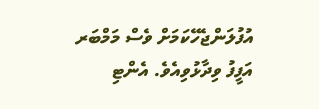އުފުލަންޖެހޭކަމަށް ވެސް މަމްބަރ އަފީފު ވިދާޅުވިއެވެ. އެންޓި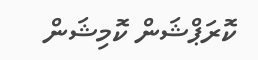ކޮރަޕްޝަން ކޮމިޝަން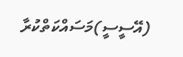(އޭސީސީ)މަސައްކަތްކުރާ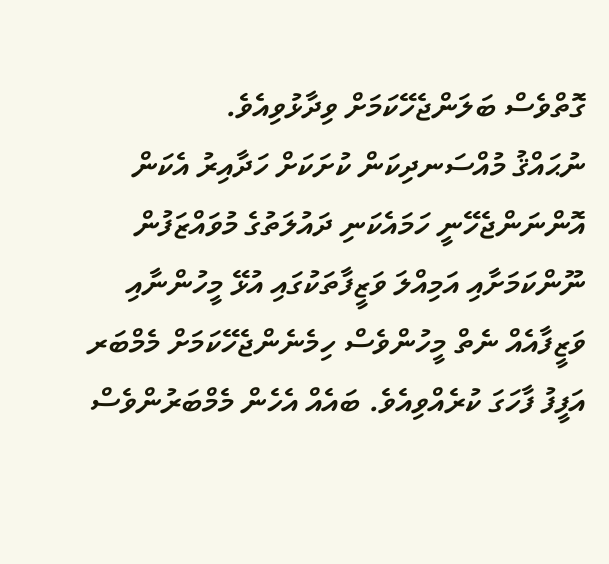ގޮތްވެސް ބަލަންޖެހޭކަމަށް ވިދާޅުވިއެވެ.
ނުޙައްޤު މުއްސަނދިކަން ކުށަކަށް ހަދާއިރު އެކަން އޮންނަންޖެހޭނީ ހަމައެކަނި ދައުލަތުގެ މުވައްޒަފުން ނޫންކަމަށާއި އަމިއްލަ ވަޒީފާތަކުގައި އުޅޭ މީހުންނާއި ވަޒީފާއެއް ނެތް މީހުންވެސް ހިމެނެންޖެހޭކަމަށް މެމްބަރ އަފީފު ފާހަގަ ކުރެއްވިއެވެ. ބައެއް އެހެން މެމްބަރުންވެސް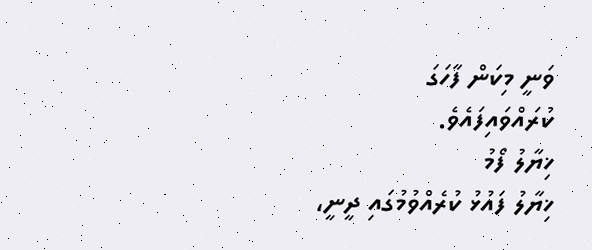ވަނީ މިކަން ފާހަގަ ކުރައްވައިފައެވެ.
ޚިޔާލު ފޯމު
ޚިޔާލު ފައުޅު ކުރެއްވުމުގައި ދީނީ،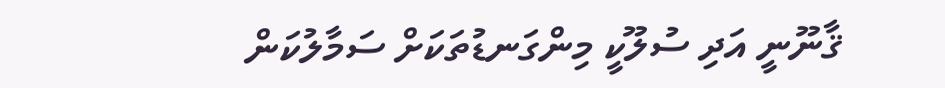ޤާނޫނީ އަދި ސުލޫކީ މިންގަނޑުތަކަށް ސަމާލުކަން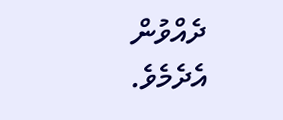ދެއްވުން އެދެމެވެ.